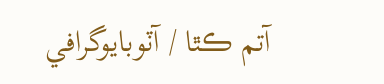آتم ڪٿا / آٽوبايوگرافي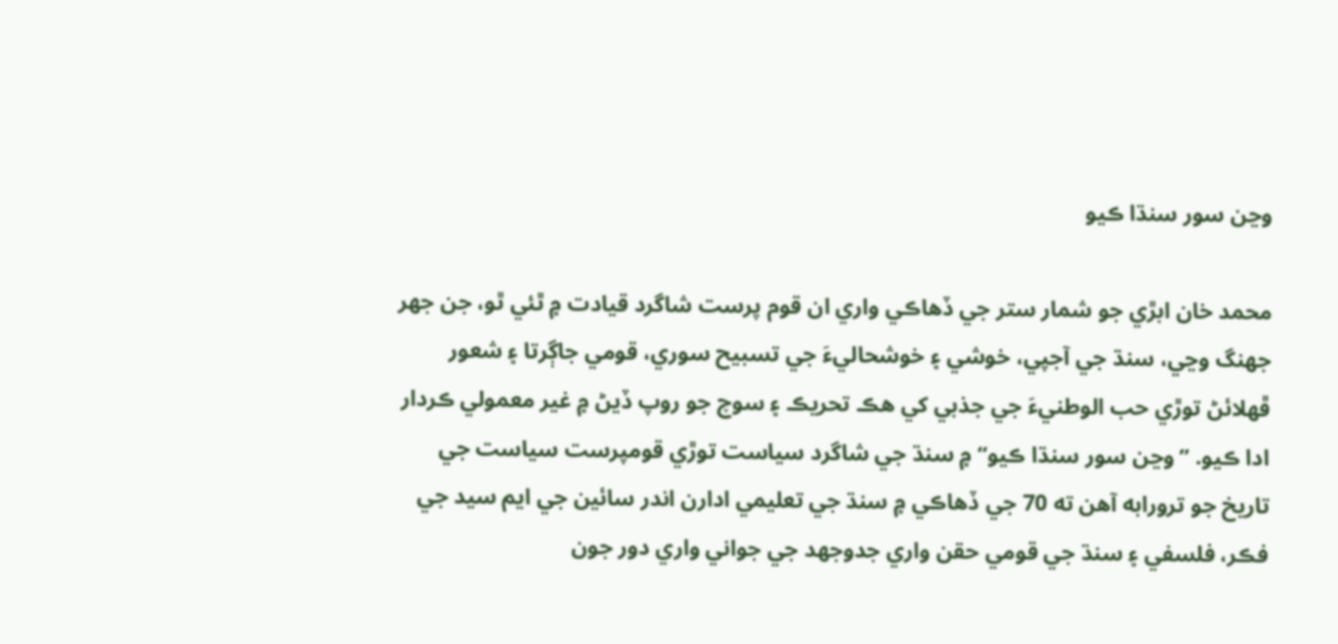وڃن سور سنڌا ڪيو

محمد خان ابڙي جو شمار ستر جي ڏهاڪي واري ان قوم پرست شاگرد قيادت ۾ ٿئي ٿو، جن جهر جهنگ وڃي، سنڌ جي آجپي، خوشي ۽ خوشحاليءَ جي تسبيح سوري، قومي جاڳرتا ۽ شعور ڦهلائڻ توڙي حب الوطنيءَ جي جذبي کي هڪ تحريڪ ۽ سوچ جو روپ ڏيڻ ۾ غير معمولي ڪردار ادا ڪيو. ”وڃن سور سنڌا ڪيو“ ۾ سنڌ جي شاگرد سياست توڙي قومپرست سياست جي تاريخ جو ترورابه آهن ته 70 جي ڏهاڪي ۾ سنڌ جي تعليمي ادارن اندر سائين جي ايم سيد جي فڪر، فلسفي ۽ سنڌ جي قومي حقن واري جدوجهد جي جواني واري دور جون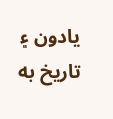يادون ۽ تاريخ به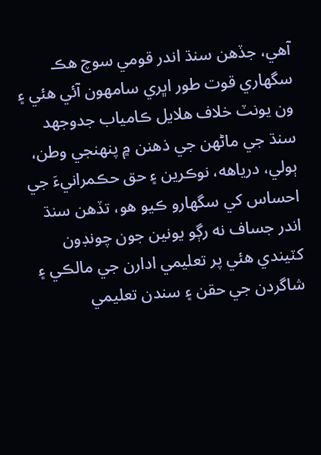آهي، جڏهن سنڌ اندر قومي سوچ هڪ سگهاري قوت طور اڀري سامهون آئي هئي ۽ ون يونٽ خلاف هلايل ڪامياب جدوجهد سنڌ جي ماڻهن جي ذهنن ۾ پنهنجي وطن، ٻولي، درياهه، نوڪرين ۽ حق حڪمرانيءَ جي احساس کي سگهارو ڪيو هو، تڏهن سنڌ اندر جساف نه رڳو يونين جون چونڊون کٽيندي هئي پر تعليمي ادارن جي مالڪي ۽ شاگردن جي حقن ۽ سندن تعليمي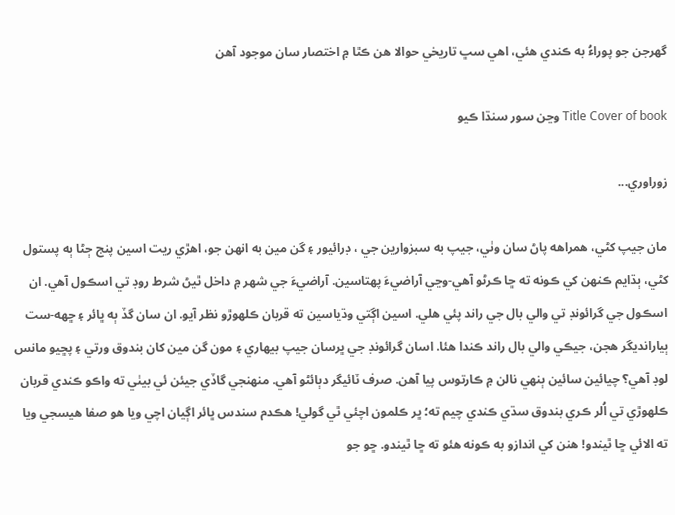گهرجن جو پوراءُ به ڪندي هئي، اهي سڀ تاريخي حوالا هن ڪٿا ۾ اختصار سان موجود آهن

Title Cover of book وڃن سور سنڌا ڪيو

زوراوري...

مان جيپ کڻي، همراهه پاڻ سان وٺي، جيپ به سبزوارين جي ، ڊرائيور ۽ گن مين به انهن جو، اهڙي ريت اسين پنج ڄڻا ٻه پستول کڻي، ٻڌايم ڪنهن کي ڪونه ته ڇا ڪرڻو آهي-وڃي آراضيءَ پهتاسين. آراضيءَ جي شهر ۾ داخل ٿيڻ شرط روڊ تي اسڪول آهي. ان اسڪول جي گرائونڊ تي والي بال جي راند پئي هلي. اسين اڳتي وڌياسين ته قربان ڪلهوڙو نظر آيو. ان سان گڏ ٻه ڀائر ۽ ڇهه-ست ٻيارانديگر هجن، جيڪي والي بال راند ڪندا هئا. اسان گرائونڊ جي ڀرسان جيپ بيهاري ۽ مون گن مين کان بندوق ورتي ۽ پڇيو مانس لوڊ آهي؟ چيائين سائين ٻنهي نالن ۾ ڪارتوس پيا آهن. صرف ٽائيگر دٻائڻو آهي. منهنجي گاڏي جيئن ئي بيٺي ته واڪو ڪندي قربان ڪلهوڙي تي اُلر ڪري بندوق سڌي ڪندي چيم ته؛ ڀر ڪلمون اچئي ٿي گولي! هڪدم سندس ڀائر اڳيان اچي ويا هو صفا هيسجي ويا ته الائي ڇا ٿيندو! هنن کي اندازو به ڪونه هئو ته ڇا ٿيندو. ڇو جو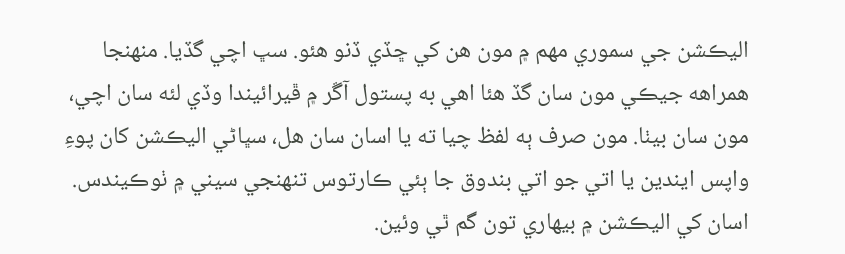اليڪشن جي سموري مهم ۾ مون هن کي ڇڏي ڏنو هئو. سڀ اچي گڏيا. منهنجا همراهه جيڪي مون سان گڏ هئا اهي به پستول آڱر ۾ ڦيرائيندا وڏي لئه سان اچي، مون سان بيٺا. مون صرف ٻه لفظ چيا ته يا اسان سان هل، سڀاڻي اليڪشن کان پوءِ واپس ايندين يا اتي جو اتي بندوق جا ٻئي ڪارتوس تنهنجي سيني ۾ ٺوڪيندس. اسان کي اليڪشن ۾ بيهاري تون گم ٿي وئين.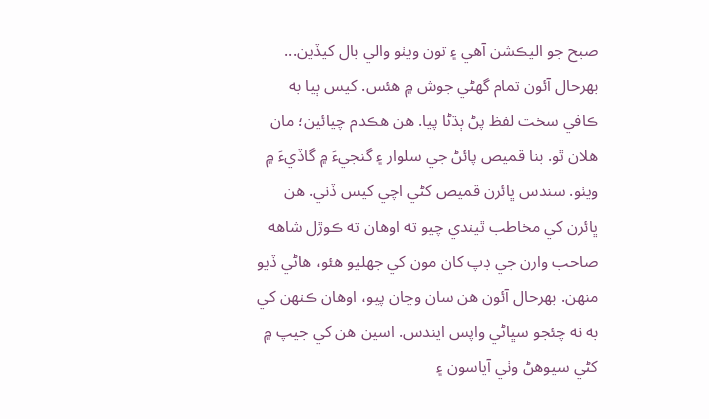صبح جو اليڪشن آهي ۽ تون ويٺو والي بال کيڏين... بهرحال آئون تمام گهڻي جوش ۾ هئس. کيس ٻيا به ڪافي سخت لفظ پڻ ٻڌڻا پيا. هن هڪدم چيائين؛ مان هلان ٿو. بنا قميص پائڻ جي سلوار ۽ گنجيءَ ۾ گاڏيءَ ۾ ويٺو. سندس ڀائرن قميص کڻي اچي کيس ڏني. هن ڀائرن کي مخاطب ٿيندي چيو ته اوهان ته ڪوڙل شاهه صاحب وارن جي ڊپ کان مون کي جهليو هئو، هاڻي ڏيو منهن. بهرحال آئون هن سان وڃان پيو، اوهان ڪنهن کي به نه چئجو سڀاڻي واپس ايندس. اسين هن کي جيپ ۾ کڻي سيوهڻ وٺي آياسون ۽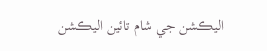اليڪشن جي شام تائين اليڪشن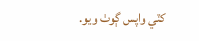کٽي واپس ڳوٺ ويو.